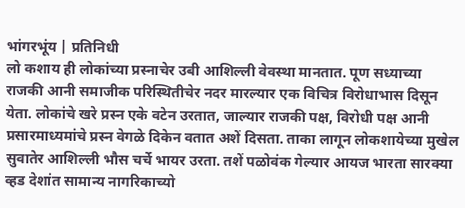भांगरभूंय | प्रतिनिधी
लो कशाय ही लोकांच्या प्रस्नाचेर उबी आशिल्ली वेवस्था मानतात. पूण सध्याच्या राजकी आनी समाजीक परिस्थितीचेर नदर मारल्यार एक विचित्र विरोधाभास दिसून येता. लोकांचे खरे प्रस्न एके वटेन उरतात, जाल्यार राजकी पक्ष, विरोधी पक्ष आनी प्रसारमाध्यमांचे प्रस्न वेगळे दिकेन वतात अशें दिसता. ताका लागून लोकशायेच्या मुखेल सुवातेर आशिल्ली भौस चर्चे भायर उरता. तशें पळोवंक गेल्यार आयज भारता सारक्या व्हड देशांत सामान्य नागरिकाच्यो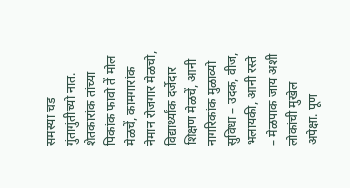समस्या चड गुंतागुंतीच्यो नात. शेतकारांक तांच्या पिकांक फावो तें मोल मेळचें, कामगारांक नेमान रोजगार मेळचो, विद्यार्थ्यांक दर्जेदार शिक्षण मेळचें, आनी नागरिकांक मुळाव्यो सुविधा – उदक, वीज, भलायकी, आनी रस्ते – मेळपाक जाय अशी लोकांची मुखेल अपेक्षा. पूण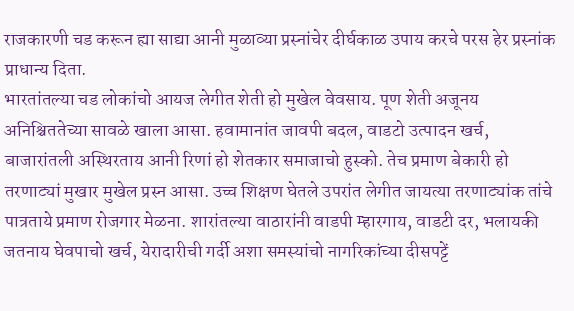राजकारणी चड करून ह्या साद्या आनी मुळाव्या प्रस्नांचेर दीर्घकाळ उपाय करचे परस हेर प्रस्नांक प्राधान्य दिता.
भारतांतल्या चड लोकांचो आयज लेगीत शेती हो मुखेल वेवसाय. पूण शेती अजूनय अनिश्चिततेच्या सावळे खाला आसा. हवामानांत जावपी बदल, वाडटो उत्पादन खर्च, बाजारांतली अस्थिरताय आनी रिणां हो शेतकार समाजाचो हुस्को. तेच प्रमाण बेकारी हो तरणाट्यां मुखार मुखेल प्रस्न आसा. उच्च शिक्षण घेतले उपरांत लेगीत जायत्या तरणाट्यांक तांचे पात्रताये प्रमाण रोजगार मेळना. शारांतल्या वाठारांनी वाडपी म्हारगाय, वाडटी दर, भलायकी जतनाय घेवपाचो खर्च, येरादारीची गर्दी अशा समस्यांचो नागरिकांच्या दीसपट्टें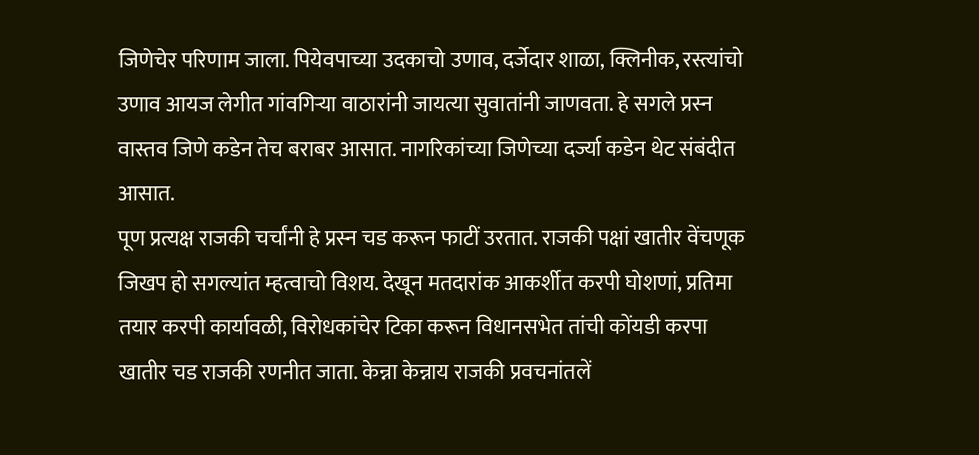जिणेचेर परिणाम जाला. पियेवपाच्या उदकाचो उणाव, दर्जेदार शाळा, क्लिनीक, रस्त्यांचो उणाव आयज लेगीत गांवगिऱ्या वाठारांनी जायत्या सुवातांनी जाणवता. हे सगले प्रस्न वास्तव जिणे कडेन तेच बराबर आसात. नागरिकांच्या जिणेच्या दर्ज्या कडेन थेट संबंदीत आसात.
पूण प्रत्यक्ष राजकी चर्चांनी हे प्रस्न चड करून फाटीं उरतात. राजकी पक्षां खातीर वेंचणूक जिखप हो सगल्यांत म्हत्वाचो विशय. देखून मतदारांक आकर्शीत करपी घोशणां, प्रतिमा तयार करपी कार्यावळी, विरोधकांचेर टिका करून विधानसभेत तांची कोंयडी करपा खातीर चड राजकी रणनीत जाता. केन्ना केन्नाय राजकी प्रवचनांतलें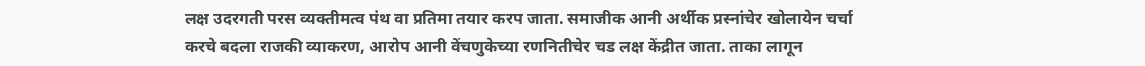लक्ष उदरगती परस व्यक्तीमत्व पंथ वा प्रतिमा तयार करप जाता. समाजीक आनी अर्थीक प्रस्नांचेर खोलायेन चर्चा करचे बदला राजकी व्याकरण, आरोप आनी वेंचणुकेच्या रणनितीचेर चड लक्ष केंद्रीत जाता. ताका लागून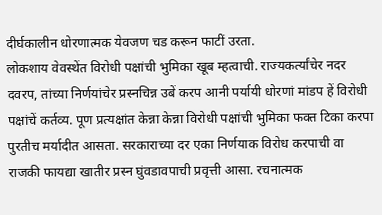दीर्घकालीन धोरणात्मक येवजण चड करून फाटीं उरता.
लोकशाय वेवस्थेंत विरोधी पक्षांची भुमिका खूब म्हत्वाची. राज्यकर्त्यांचेर नदर दवरप, तांच्या निर्णयांचेर प्रस्नचिन्न उबें करप आनी पर्यायी धोरणां मांडप हें विरोधी पक्षांचें कर्तव्य. पूण प्रत्यक्षांत केन्ना केन्ना विरोधी पक्षांची भुमिका फक्त टिका करपा पुरतीच मर्यादीत आसता. सरकाराच्या दर एका निर्णयाक विरोध करपाची वा राजकी फायद्या खातीर प्रस्न घुंवडावपाची प्रवृत्ती आसा. रचनात्मक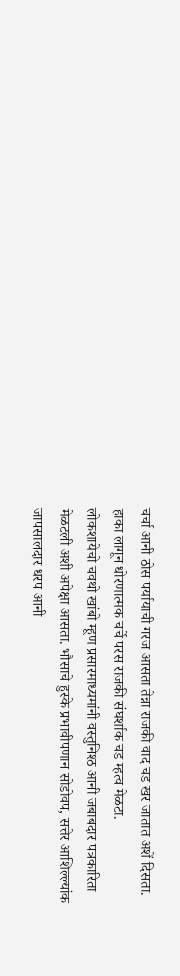चर्चा आनी ठोस पर्यायाची गरज आसता तेन्ना राजकी वाद चड खर जातात अशें दिसता. हाका लागून धोरणात्मक चर्चे परस राजकी संघर्शाक चड म्हत्व मेळटा.
लोकशायेचो चवथो खांबो म्हूण प्रसारमाध्यमांनी वस्तुनिश्ठ आनी जबाबदार पत्रकारिता मेळटली अशी अपेक्षा आसता. भौसाचे हुस्के प्रभावीपणान सोडोवप, सत्तेर आशिल्ल्यांक जापसालदार धरप आनी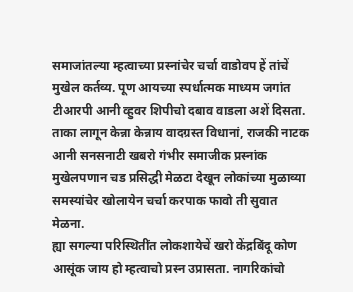समाजांतल्या म्हत्वाच्या प्रस्नांचेर चर्चा वाडोवप हें तांचें मुखेल कर्तव्य. पूण आयच्या स्पर्धात्मक माध्यम जगांत टीआरपी आनी व्हुवर शिपीचो दबाव वाडला अशें दिसता. ताका लागून केन्ना केन्नाय वादग्रस्त विधानां, राजकी नाटक आनी सनसनाटी खबरो गंभीर समाजीक प्रस्नांक मुखेलपणान चड प्रसिद्धी मेळटा देखून लोकांच्या मुळाव्या समस्यांचेर खोलायेन चर्चा करपाक फावो ती सुवात मेळना.
ह्या सगल्या परिस्थितींत लोकशायेचें खरो केंद्रबिंदू कोण आसूंक जाय हो म्हत्वाचो प्रस्न उप्रासता. नागरिकांचो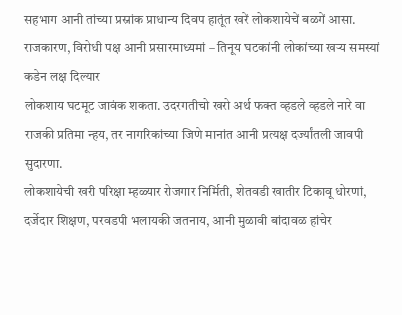सहभाग आनी तांच्या प्रस्नांक प्राधान्य दिवप हातूंत खरें लोकशायेचें बळगें आसा. राजकारण, विरोधी पक्ष आनी प्रसारमाध्यमां – तिनूय घटकांनी लोकांच्या खऱ्य समस्यां कडेन लक्ष दिल्यार
लोकशाय घटमूट जावंक शकता. उदरगतीचो खरो अर्थ फक्त व्हडले व्हडले नारे वा राजकी प्रतिमा न्हय, तर नागरिकांच्या जिणे मानांत आनी प्रत्यक्ष दर्ज्यांतली जावपी सुदारणा.
लोकशायेची खरी परिक्षा म्हळ्यार रोजगार निर्मिती, शेतवडी खातीर टिकावू धोरणां, दर्जेदार शिक्षण, परवडपी भलायकी जतनाय, आनी मुळावी बांदावळ हांचेर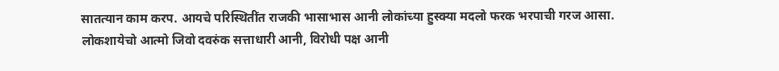सातत्यान काम करप. आयचे परिस्थितींत राजकी भासाभास आनी लोकांच्या हुस्क्या मदलो फरक भरपाची गरज आसा. लोकशायेचो आत्मो जिवो दवरुंक सत्ताधारी आनी, विरोधी पक्ष आनी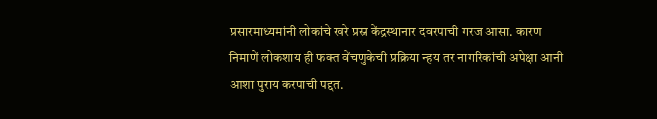प्रसारमाध्यमांनी लोकांचे खरे प्रस्न केंद्रस्थानार दवरपाची गरज आसा. कारण निमाणें लोकशाय ही फक्त वेंचणुकेची प्रक्रिया न्हय तर नागरिकांची अपेक्षा आनी आशा पुराय करपाची पद्दत.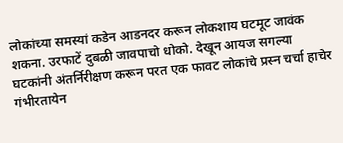लोकांच्या समस्यां कडेन आडनदर करून लोकशाय घटमूट जावंक शकना. उरफाटें दुबळी जावपाचो धोको. देखून आयज सगल्या घटकांनी अंतर्निरीक्षण करून परत एक फावट लोकांचे प्रस्न चर्चा हाचेर गंभीरतायेन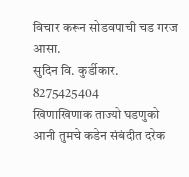विचार करून सोडवपाची चड गरज आसा.
सुदिन वि. कुर्डीकार.
8275425404
खिणाखिणाक ताज्यो घडणुको आनी तुमचे कडेन संबंदीत दरेक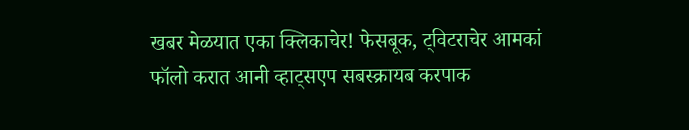खबर मेळयात एका क्लिकाचेर! फेसबूक, ट्विटराचेर आमकां फॉलो करात आनी व्हाट्सएप सबस्क्रायब करपाक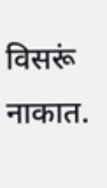विसरूं नाकात.